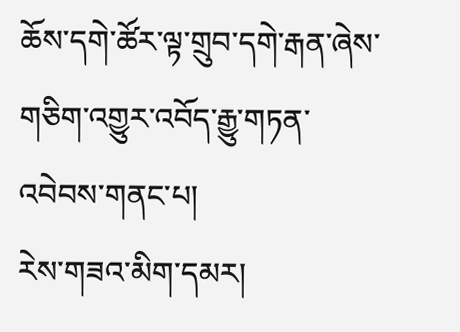ཆོས་དགེ་ཚོར་ལྟ་གྲུབ་དགེ་རྒན་ཞེས་གཅིག་འགྱུར་འབོད་རྒྱུ་གཏན་འབེབས་གནང་པ།
རེས་གཟའ་མིག་དམར།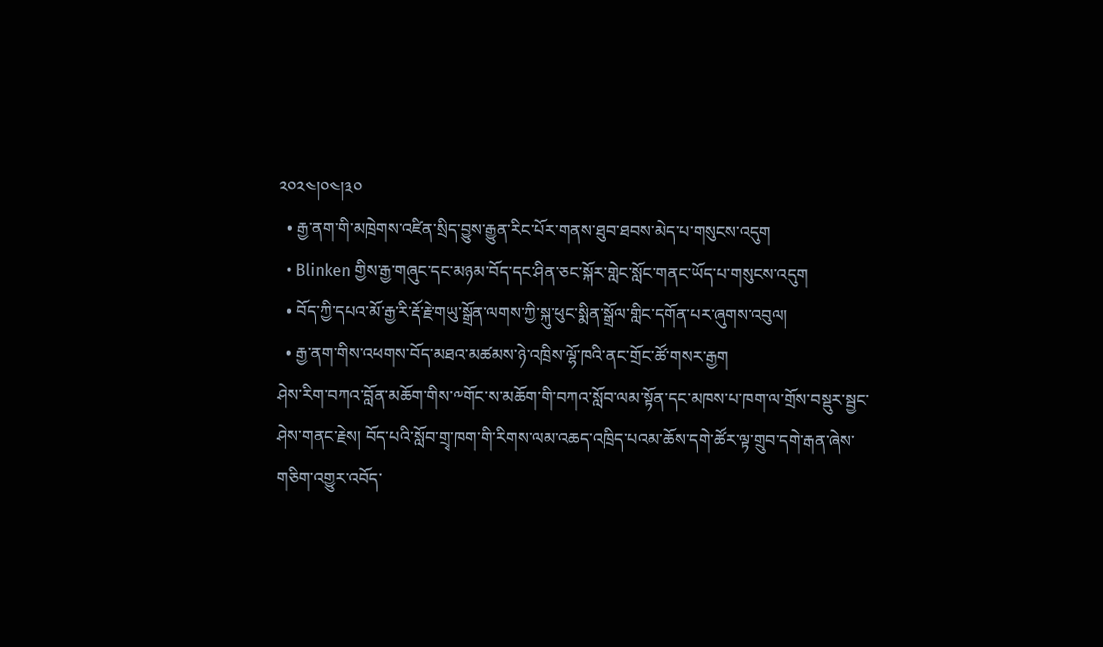༢༠༢༤།༠༤།༣༠
  • རྒྱ་ནག་གི་མཁྲེགས་འཛིན་སྲིད་བྱུས་རྒྱུན་རིང་པོར་གནས་ཐུབ་ཐབས་མེད་པ་གསུངས་འདུག
  • Blinken གྱིས་རྒྱ་གཞུང་དང་མཉམ་བོད་དང་ཤིན་ཅང་སྐོར་གླེང་སློང་གནང་ཡོད་པ་གསུངས་འདུག
  • བོད་ཀྱི་དཔའ་མོ་རྒྱ་རི་རྡོ་རྗེ་གཡུ་སྒྲོན་ལགས་ཀྱི་སྐུ་ཕུང་སྨིན་སྒྲོལ་གླིང་དགོན་པར་ཞུགས་འབུལ།
  • རྒྱ་ནག་གིས་འཕགས་བོད་མཐའ་མཚམས་ཉེ་འཁྲིས་ལྷོ་ཁའི་ནང་གྲོང་ཚོ་གསར་རྒྱག
ཤེས་རིག་བཀའ་བློན་མཆོག་གིས་༸གོང་ས་མཆོག་གི་བཀའ་སློབ་ལམ་སྟོན་དང་མཁས་པ་ཁག་ལ་གྲོས་བསྡུར་སྦྱང་ཤེས་གནང་རྗེས། བོད་པའི་སློབ་གྲྭ་ཁག་གི་རིགས་ལམ་འཆད་འཁྲིད་པའམ་ཆོས་དགེ་ཚོར་ལྟ་གྲུབ་དགེ་རྒན་ཞེས་གཅིག་འགྱུར་འབོད་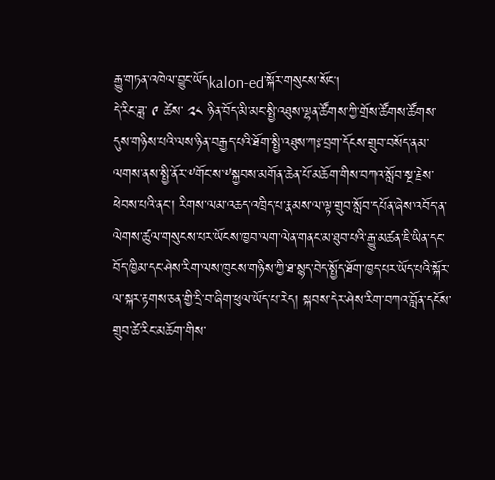རྒྱུ་གཏན་འཁེལ་བྱུང་ཡོདkalon-ed་སྐོར་གསུངས་སོང།
དེ་རིང་ཟླ་ ༩ ཚེས་ ༢༨ ཉིན་བོད་མི་མང་སྤྱི་འཐུས་ལྷན་ཚོགས་ཀྱི་གྲོས་ཚོགས་ཚོགས་དུས་གཉིས་པའི་ལས་ཉིན་བརྒྱད་པའི་ཐོག་སྤྱི་འཐུས་ཀཿ་བྲག་དོངས་གྲུབ་བསོད་ནམ་ལགས་ནས་སྤྱི་ནོར་༸གོང་ས་༸སྐྱབས་མགོན་ཆེན་པོ་མཆོག་གིས་བཀའ་སློབ་སྔ་རྗེས་ཕེབས་པའི་ནང་། རིགས་ལམ་འཆད་འཁྲིད་པ་རྣམས་ལ་ལྟ་གྲུབ་སློབ་དཔོན་ཞེས་འབོད་ན་ལེགས་ཚུལ་གསུངས་པར་ཡོངས་ཁྱབ་ལག་ལེན་གནང་མ་ཐུབ་པའི་རྒྱུ་མཚན་ཇི་ཡིན་དང་བོད་ཁྱིམ་དང་ཤེས་རིག་ལས་ཁུངས་གཉིས་ཀྱི་ཐ་སྙད་བེད་སྤྱོད་ཐོག་ཁྱད་པར་ཡོད་པའི་སྐོར་ལ་སྐར་རྟགས་ཅན་གྱི་དྲི་བ་ཞིག་ཕུལ་ཡོད་པ་རེད། སྐབས་དེར་ཤེས་རིག་བཀའ་བློན་དངོས་གྲུབ་ཚེ་རིང་མཆོག་གིས་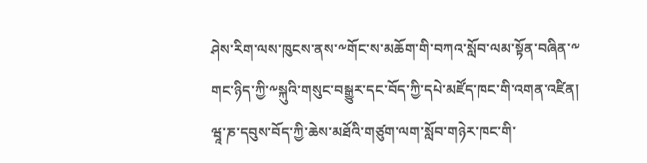ཤེས་རིག་ལས་ཁུངས་ནས་༸གོང་ས་མཆོག་གི་བཀའ་སློབ་ལམ་སྟོན་བཞིན་༸ གང་ཉིད་ཀྱི་༸སྐུའི་གསུང་བསྒྱུར་དང་བོད་ཀྱི་དཔེ་མཛོད་ཁང་གི་འགན་འཛིན། ཝཱ་ཎ་དབུས་བོད་ཀྱི་ཆེས་མཐོའི་གཙུག་ལག་སློབ་གཉེར་ཁང་གི་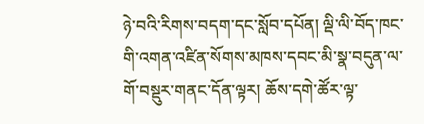ཉེ་བའི་རིགས་བདག་དང་སློབ་དཔོན། ལྡི་ལི་བོད་ཁང་གི་འགན་འཛིན་སོགས་མཁས་དབང་མི་སྣ་བདུན་ལ་གོ་བསྡུར་གནང་དོན་ལྟར། ཆོས་དགེ་ཚོར་ལྟ་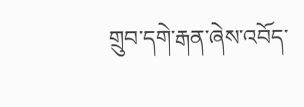གྲུབ་དགེ་རྒན་ཞེས་འབོད་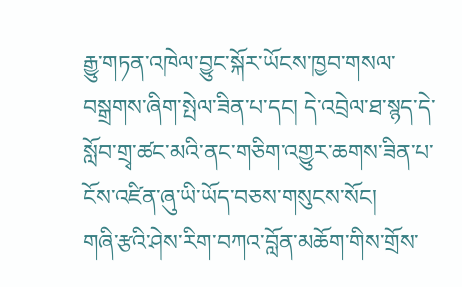རྒྱུ་གཏན་འཁེལ་བྱུང་སྐོར་ཡོངས་ཁྱབ་གསལ་བསྒྲགས་ཞིག་སྤེལ་ཟིན་པ་དང། དེ་འབྲེལ་ཐ་སྙད་དེ་སློབ་གྲྭ་ཚང་མའི་ནང་གཅིག་འགྱུར་ཆགས་ཟིན་པ་ངོས་འཛིན་ཞུ་ཡི་ཡོད་བཅས་གསུངས་སོང།
གཞི་རྩའི་ཤེས་རིག་བཀའ་བློན་མཆོག་གིས་གྲོས་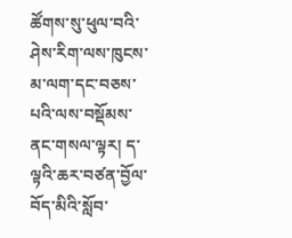ཚོགས་སུ་ཕུལ་བའི་ཤེས་རིག་ལས་ཁུངས་མ་ལག་དང་བཅས་པའི་ལས་བསྡོམས་ནང་གསལ་ལྟར། ད་ལྟའི་ཆར་བཙན་བྱོལ་བོད་མིའི་སློབ་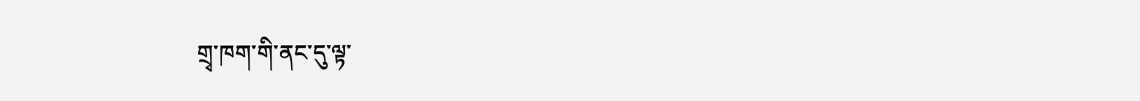གྲྭ་ཁག་གི་ནང་དུ་ལྟ་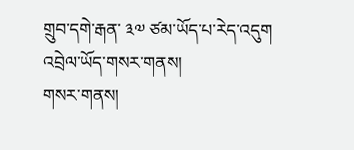གྲུབ་དགེ་རྒན་ ༣༧ ཙམ་ཡོད་པ་རེད་འདུག
འབྲེལ་ཡོད་གསར་གནས།
གསར་གནས།